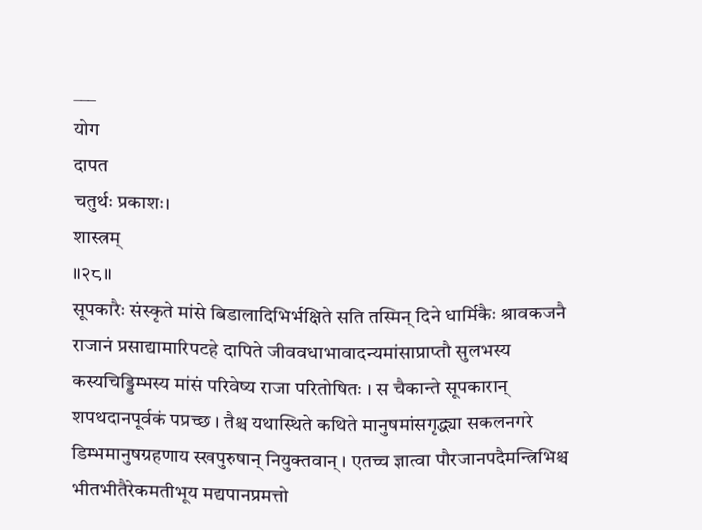___
योग
दापत
चतुर्थः प्रकाशः।
शास्त्रम्
॥२८॥
सूपकारैः संस्कृते मांसे बिडालादिभिर्भक्षिते सति तस्मिन् दिने धार्मिकैः श्रावकजनै राजानं प्रसाद्यामारिपटहे दापिते जीववधाभावादन्यमांसाप्राप्तौ सुलभस्य कस्यचिड्डिम्भस्य मांसं परिवेष्य राजा परितोषितः । स चैकान्ते सूपकारान् शपथदानपूर्वकं पप्रच्छ । तैश्च यथास्थिते कथिते मानुषमांसगृद्ध्या सकलनगरे डिम्भमानुषग्रहणाय स्खपुरुषान् नियुक्तवान् । एतच्च ज्ञात्वा पौरजानपदैमन्त्रिभिश्च भीतभीतैरेकमतीभूय मद्यपानप्रमत्तो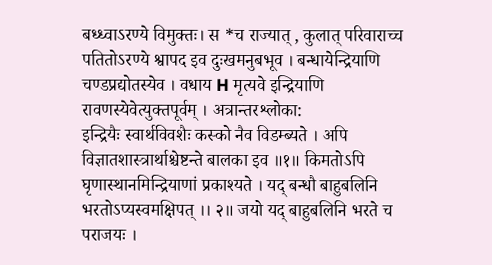बध्ध्वाऽरण्ये विमुक्तः। स *च राज्यात् , कुलात् परिवाराच्च पतितोऽरण्ये श्वापद इव दुःखमनुबभूव । बन्धायेन्द्रियाणि चण्डप्रद्योतस्येव । वधाय H मृत्यवे इन्द्रियाणि रावणस्येवेत्युक्तपूर्वम् । अत्रान्तरश्लोका:
इन्द्रियैः स्वार्थविवशैः कस्को नैव विडम्ब्यते । अपि विज्ञातशास्त्रार्थाश्चेष्टन्ते बालका इव ॥१॥ किमतोऽपि घृणास्थानमिन्द्रियाणां प्रकाश्यते । यद् बन्धौ बाहुबलिनि भरतोऽप्यस्वमक्षिपत् ।। २॥ जयो यद् बाहुबलिनि भरते च पराजयः ।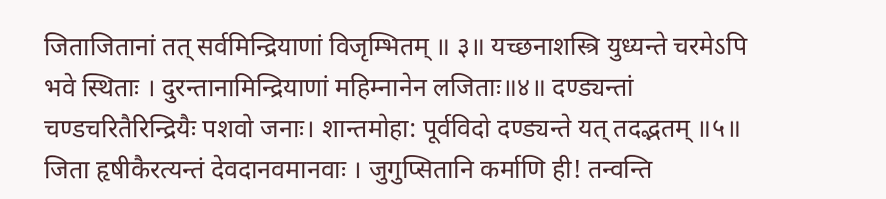जिताजितानां तत् सर्वमिन्द्रियाणां विजृम्भितम् ॥ ३॥ यच्छनाशस्त्रि युध्यन्ते चरमेऽपि भवे स्थिताः । दुरन्तानामिन्द्रियाणां महिम्नानेन लजिताः॥४॥ दण्ड्यन्तां चण्डचरितैरिन्द्रियैः पशवो जनाः। शान्तमोहा: पूर्वविदो दण्ड्यन्ते यत् तदद्भतम् ॥५॥ जिता हृषीकैरत्यन्तं देवदानवमानवाः । जुगुप्सितानि कर्माणि ही! तन्वन्ति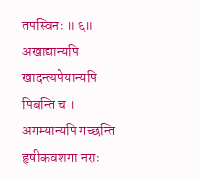तपस्विनः ॥ ६॥ अखाद्यान्यपि खादन्त्यपेयान्यपि पिबन्ति च । अगम्यान्यपि गच्छन्ति हृषीकवशगा नराः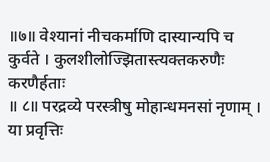॥७॥ वेश्यानां नीचकर्माणि दास्यान्यपि च कुर्वते । कुलशीलोज्झितास्त्यक्तकरुणैः करणैर्हताः
॥ ८॥ परद्रव्ये परस्त्रीषु मोहान्धमनसां नृणाम् । या प्रवृत्तिः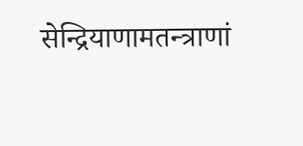सेन्द्रियाणामतन्त्राणां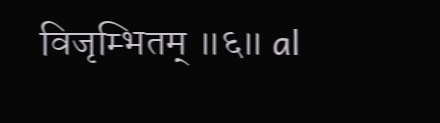विजृम्भितम् ॥६॥ al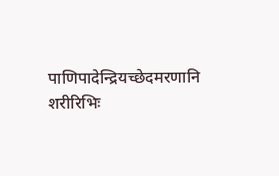पाणिपादेन्द्रियच्छेदमरणानि शरीरिभिः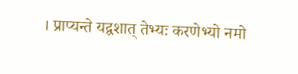। प्राप्यन्ते यद्वशात् तेभ्यः करणेभ्यो नमो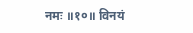नमः ॥१०॥ विनयं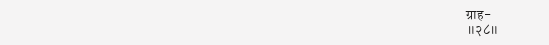ग्राह-
॥२८॥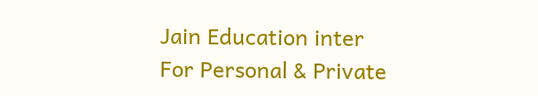Jain Education inter
For Personal & Private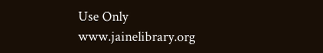Use Only
www.jainelibrary.org